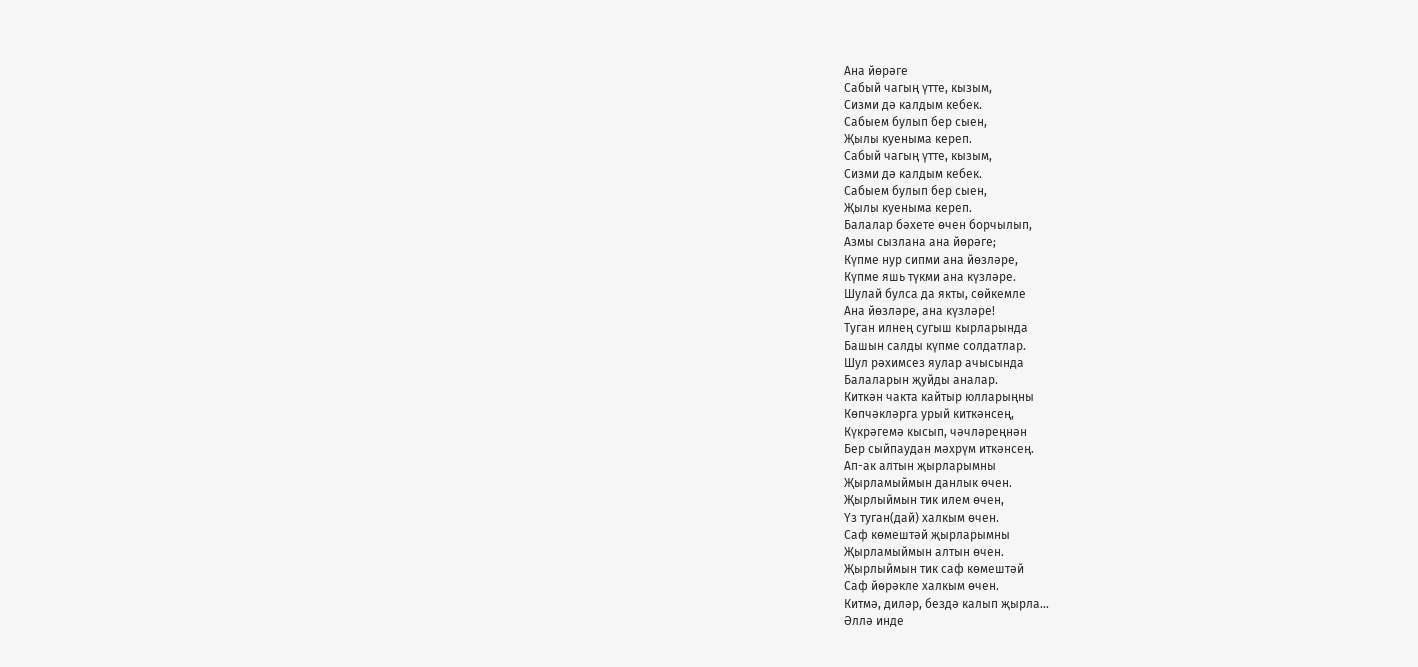Ана йөрәге
Сабый чагың үтте, кызым,
Сизми дә калдым кебек.
Сабыем булып бер сыен,
Җылы куеныма кереп.
Сабый чагың үтте, кызым,
Сизми дә калдым кебек.
Сабыем булып бер сыен,
Җылы куеныма кереп.
Балалар бәхете өчен борчылып,
Азмы сызлана ана йөрәге;
Күпме нур сипми ана йөзләре,
Күпме яшь түкми ана күзләре.
Шулай булса да якты, сөйкемле
Ана йөзләре, ана күзләре!
Туган илнең сугыш кырларында
Башын салды күпме солдатлар.
Шул рәхимсез яулар ачысында
Балаларын җуйды аналар.
Киткән чакта кайтыр юлларыңны
Көпчәкләрга урый киткәнсең,
Күкрәгемә кысып, чәчләреңнән
Бер сыйпаудан мәхрүм иткәнсең.
Ап-ак алтын җырларымны
Җырламыймын данлык өчен.
Җырлыймын тик илем өчен,
Үз туган(дай) халкым өчен.
Саф көмештәй җырларымны
Җырламыймын алтын өчен.
Җырлыймын тик саф көмештәй
Саф йөрәкле халкым өчен.
Китмә, диләр, бездә калып җырла…
Әллә инде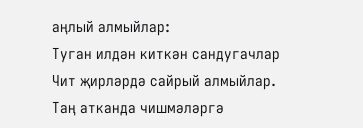аңлый алмыйлар:
Туган илдән киткән сандугачлар
Чит җирләрдә сайрый алмыйлар.
Таң атканда чишмәләргә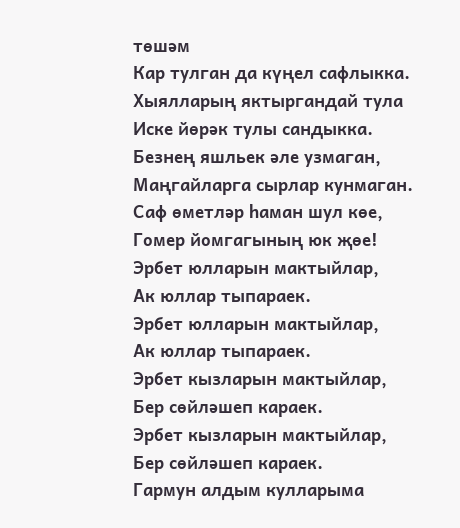төшәм
Кар тулган да күңел сафлыкка.
Хыялларың яктыргандай тула
Иске йөрәк тулы сандыкка.
Безнең яшльек әле узмаган,
Маңгайларга сырлар кунмаган.
Саф өметләр һаман шул көе,
Гомер йомгагының юк җөе!
Эрбет юлларын мактыйлар,
Ак юллар тыпараек.
Эрбет юлларын мактыйлар,
Ак юллар тыпараек.
Эрбет кызларын мактыйлар,
Бер сөйләшеп караек.
Эрбет кызларын мактыйлар,
Бер сөйләшеп караек.
Гармун алдым кулларыма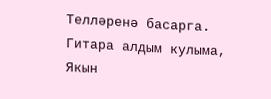Телләренә басарга.
Гитара алдым кулыма,
Якын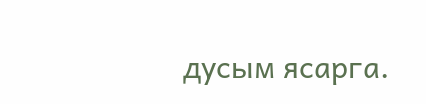дусым ясарга.